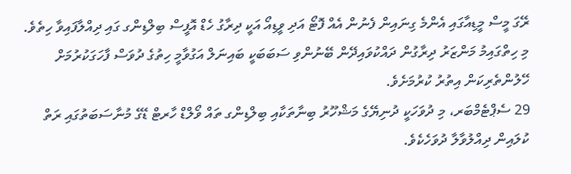ރޭގަ މީސް މީޑިއާގައި އެންމެ ގިނައިން ފެނުން އެއް ފޮޓޯ އަދި ވީޑިއޯ އަކީ ދިރާގު ހެޑް އޮފީސް ބިލްޑިންގ ގައި ދިއްލާފައިވާ ހިތެވެ.
މި ހިތްގައިމު މަންޒަރު ދިރާގުން ދައްކުވައިދޭން ބޭނުންވި ސަބަބަކީ ބައިނަލް އަގުވާމީ ހިތުގެ ދުވަސް ފާހަގަކުރުމަށް ހޭލުންތެރިކަން އިތުރު ކުރުމަށެވެ.
29 ސެޕްޓެމްބަރ، މި ދުވަހަކީ ދުނިޔޭގެ މަޝްހޫރު ބިނާތަކާއި ބިލްޑިންގ ތައް ވޯލްޑް ހާރޓް ޑޭގެ މުނާސަބަތުގައި ރަތް ކުލައިން ދިއްލުވާލާ ދުވަހެކެވެ.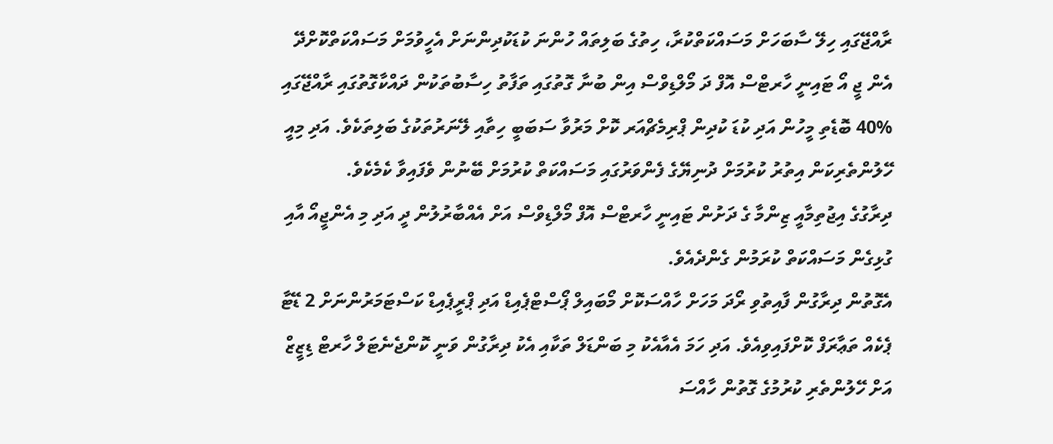ރާއްޖޭގައި ހިލޭ ސާބަހަށް މަސައްކަތްކުރާ، ހިތުގެ ބަލިތައް ހުންނަ ކުޑަކުދިންނަށް އެހީވުމަށް މަސައްކަތްކޮށްދޭ އެން ޖީ އޯ ޓައިނީ ހާރޓްސް އޮފް ދަ މޯލްޑިވްސް އިން ބުނާ ގޮތުގައި ތަފާތު ހިސާބުތަކުން ދައްކާގޮތުގައި ރާއްޖޭގައި %40 ބޮޑެތި މީހުން އަދި ކުޑަ ކުދިން ޕްރިމެޗްއަރ ކޮށް މަރުވާ ސަބަބީ ހިތާއި ލޭނަރުތަކުގެ ބަލިތަކެވެ. އަދި މިއީ ހޭލުންތެރިކަން އިތުރު ކުރުމަށް ދުނިޔޭގެ ފެންވަރުގައި މަސައްކަތް ކުރުމަށް ބޭނުން ވެފައިވާ ކެމެކެވެ.
ދިރާގުގެ އިޖުތިމާއީ ޒިންމާ ގެ ދަށުން ޓައިނީ ހާރޓްސް އޮފް މޯލްޑިވްސް އަށް އެއްބާރުލުން ދީ އަދި މި އެންޖީއޯ އާއި ގުޅިގެން މަސައްކަތް ކުރަމުން ގެންދެއެވެ.
އެގޮތުން ދިރާގުން ފާއިތުވި ރޯދަ މަހަށް ހާއްސަކޮށް މޯބައިލް ޕޯސްޓްޕެއިޑް އަދި ޕްރީޕެއިޑް ކަސްޓަމަރުންނަށް 2 ޑޭޓާ ޕެކެއް ތަޢާރަފް ކޮށްފައިވިއެވެ. އަދި ހަމަ އެއާއެކު މި ބަންޑަލް ތަކާއި އެކު ދިރާގުން ވަނީ ކޮންޖެނެޓަލް ހާރޓް ޑިޒީޒް އަށް ހޭލުންތެރި ކުރުމުގެ ގޮތުން ހާއްސަ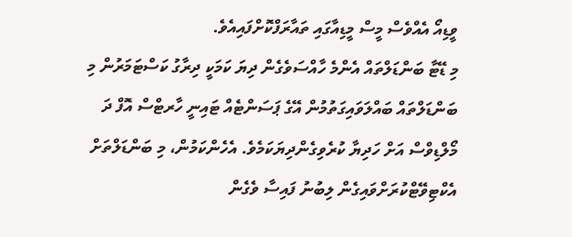ވީޑިއޯ އެއްވެސް މީސް މީޑިއާގައި ތައާރަފްކޮށްފައިއެވެ.
މި ޑޭޓާ ބަންޑަލްތައް އެންމެ ހާއްސަވެގެން ދިޔަ ކަމަކީ ދިރާގު ކަސްޓަމަރުން މި ބަންޑަލްތައް ބައްލަވައިގަތުމުން އޭގެ ޕަސަންޓެއް ޓައިނީ ހާރޓްސް އޮފް ދަ މޯލްޑިވްސް އަށް ހަދިޔާ ކުރެވިގެންދިޔަކަމެވެ. އެހެންކަމުން، މި ބަންޑަލްތަށް އެކްޓިވޭޓްކުރަށްވައިގެން ލިބުނު ފައިސާ ވެގެން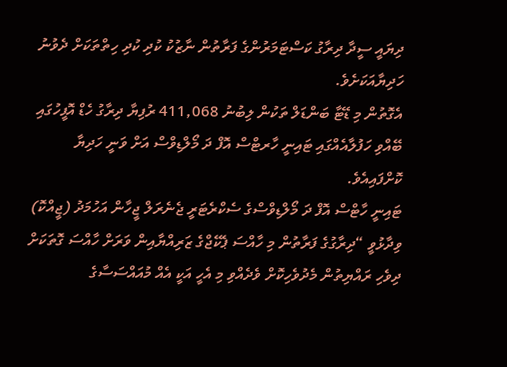ދިޔައީ ސީދާ ދިރާގު ކަސްޓަމަރުންގެ ފަރާތުން ނާޒުކު ކުދި ކުދި ހިތްތަކަށް ދެވުނު ހަދިޔާއަކަށެވެ.
އެގޮތުން މި ޑޭޓާ ބަންޑަލް ތަކުން ލިބުނު 411,068 ރުފިޔާ ދިރާގު ހެޑް އޮފީހުގައި ބޭއްވި ހަފުލާއެއްގައި ޓައިނީ ހާރޓްސް އޮފް ދަ މޯލްޑިވްސް އަށް ވަނީ ހަދިޔާ ކޮށްފައިއެވެ.
ޓައިނީ ހާޓްސް އޮފް ދަ މޯލްޑިވްސްގެ ސެކްރެޓަރީ ޖެނެރަލް ޖީހާން އަހުމަދު (ޖީއްކޮ) ވިދާޅުވީ “ދިރާގުގެ ފަރާތުން މި ހާއްސަ ޕެކޭޖްގެ ޒަރިއްޔާއިން ވަރަށް ހާއްސަ ގޮތަކަށް ދިވެހި ރައްޔިތުން މެދުވެހިކޮށް ވެދެއްވި މި އެހީ އަކީ އެއް މުއައްސަސާގެ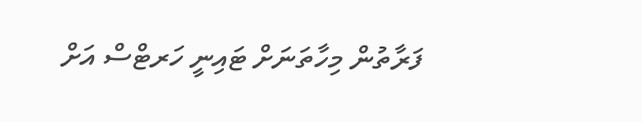ފަރާތުން މިހާތަނަށް ޓައިނީ ހަރޓްސް އަށް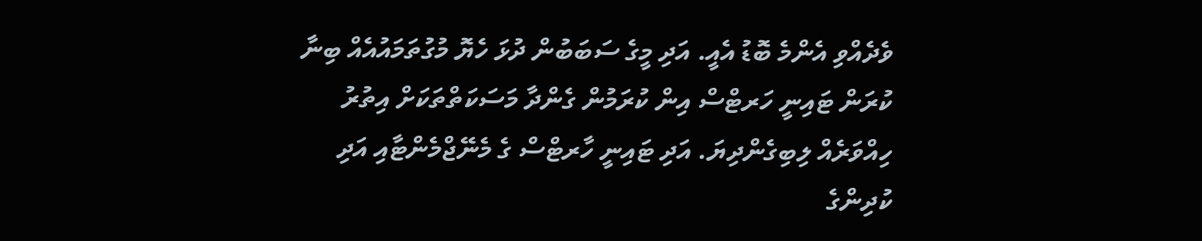ވެދެއްވި އެންމެ ބޮޑު އެއީ. އަދި މީގެ ސަބަބުން ދުޅަ ހެޔޮ މުގުތަމައުއެއް ބިނާ ކުރަން ޓައިނީ ހަރޓްސް އިން ކުރަމުން ގެންދާ މަސަކަތްތަކަށް އިތުރު ހިއްވަރެއް ލިބިގެންދިޔަ. އަދި ޓައިނީ ހާރޓްސް ގެ މެނޭޖްމެންޓާއި އަދި ކުދިންގެ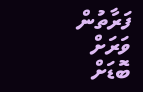ފަރާތުން ވަރަށް ބޮޑަށް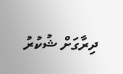ދިރާގަށް ޝުކުރު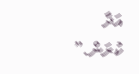އަދާ ކުރަން.”